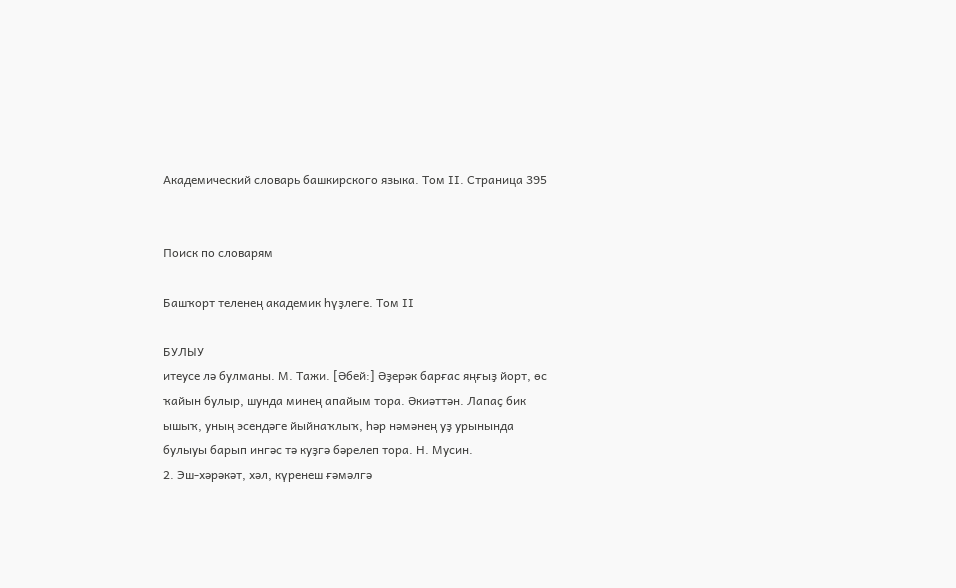Академический словарь башкирского языка. Том II. Страница 395


Поиск по словарям

Башҡорт теленең академик һүҙлеге. Том II

БУЛЫУ
итеусе лә булманы. М. Тажи. [Әбей:] Әҙерәк барғас яңғыҙ йорт, өс ҡайын булыр, шунда минең апайым тора. Әкиәттән. Лапаҫ бик ышыҡ, уның эсендәге йыйнаҡлыҡ, һәр нәмәнең уҙ урынында булыуы барып ингәс тә куҙгә бәрелеп тора. Н. Мусин.
2. Эш-хәрәкәт, хәл, күренеш ғәмәлгә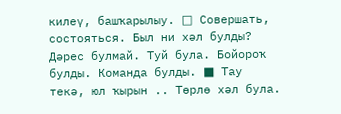килеү, башҡарылыу. □ Совершать, состояться. Был ни хәл булды? Дәрес булмай. Туй була. Бойороҡ булды. Команда булды. ■ Тау текә, юл ҡырын .. Төрлө хәл була.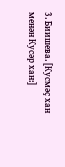3. Биишева. [Кусмәҫ хан менән Кусәр хан:]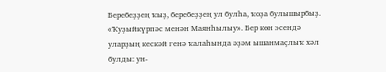Беребеҙҙең ҡыҙ, беребеҙҙең ул булһа, ҡоҙа булышырбыҙ. «Ҡуҙыйкүрпәс менән Маянһылыу». Бер көн эсендә уларҙың кескәй генә ҡалаһында әҙәм ышанмаҫлыҡ хәл булды: ун-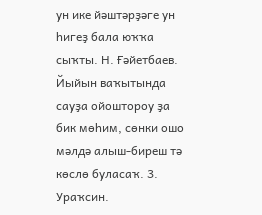ун ике йәштәрҙәге ун һигеҙ бала юҡҡа сыҡты. Н. Ғәйетбаев. Йыйын ваҡытында сауҙа ойоштороу ҙа бик мөһим, сөнки ошо мәлдә алыш-биреш тә көслө буласаҡ. 3. Ураҡсин.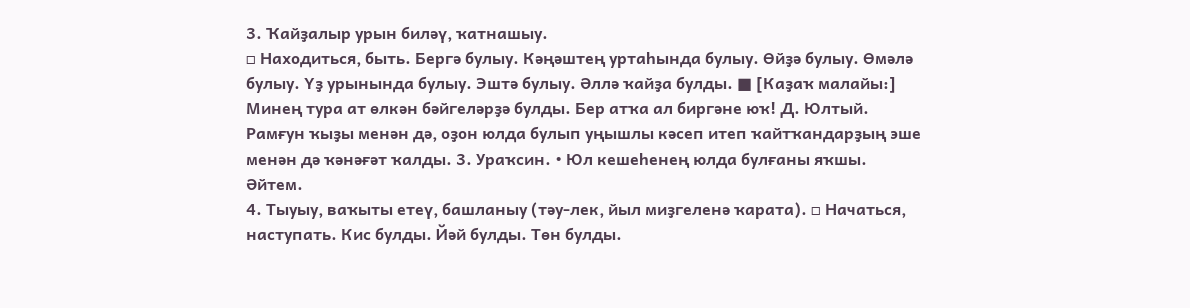3. Ҡайҙалыр урын биләү, ҡатнашыу.
□ Находиться, быть. Бергә булыу. Кәңәштең уртаһында булыу. Өйҙә булыу. Өмәлә булыу. Үҙ урынында булыу. Эштә булыу. Әллә ҡайҙа булды. ■ [Каҙаҡ малайы:] Минең тура ат өлкән бәйгеләрҙә булды. Бер атҡа ал биргәне юҡ! Д. Юлтый. Рамғун ҡыҙы менән дә, оҙон юлда булып уңышлы кәсеп итеп ҡайтҡандарҙың эше менән дә ҡәнәғәт ҡалды. 3. Ураҡсин. • Юл кешеһенең юлда булғаны яҡшы. Әйтем.
4. Тыуыу, ваҡыты етеү, башланыу (тәу-лек, йыл миҙгеленә ҡарата). □ Начаться, наступать. Кис булды. Йәй булды. Төн булды.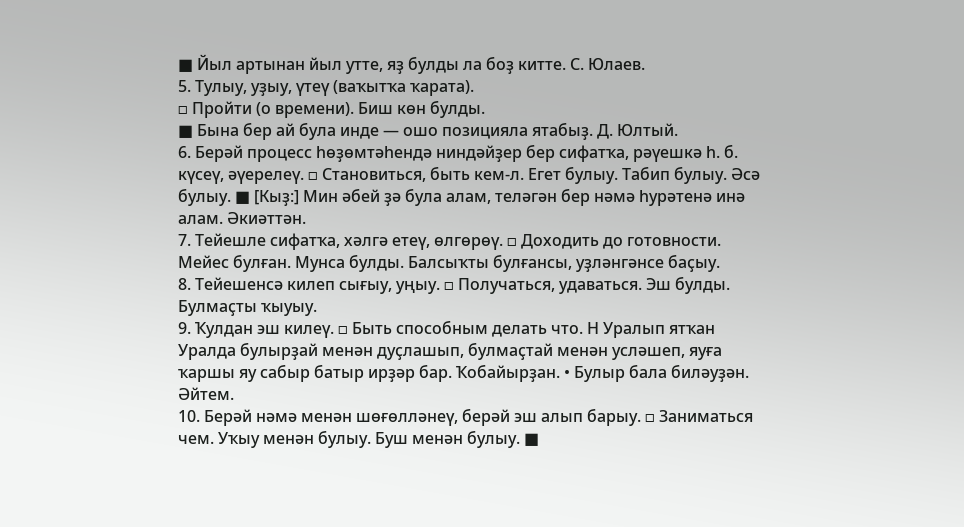■ Йыл артынан йыл утте, яҙ булды ла боҙ китте. С. Юлаев.
5. Тулыу, уҙыу, үтеү (ваҡытҡа ҡарата).
□ Пройти (о времени). Биш көн булды.
■ Бына бер ай була инде — ошо позицияла ятабыҙ. Д. Юлтый.
6. Берәй процесс һөҙөмтәһендә ниндәйҙер бер сифатҡа, рәүешкә һ. б. күсеү, әүерелеү. □ Становиться, быть кем-л. Егет булыу. Табип булыу. Әсә булыу. ■ [Кыҙ:] Мин әбей ҙә була алам, теләгән бер нәмә һурәтенә инә алам. Әкиәттән.
7. Тейешле сифатҡа, хәлгә етеү, өлгөрөү. □ Доходить до готовности. Мейес булған. Мунса булды. Балсыҡты булғансы, уҙләнгәнсе баҫыу.
8. Тейешенсә килеп сығыу, уңыу. □ Получаться, удаваться. Эш булды. Булмаҫты ҡыуыу.
9. Ҡулдан эш килеү. □ Быть способным делать что. Н Уралып ятҡан Уралда булырҙай менән дуҫлашып, булмаҫтай менән усләшеп, яуға ҡаршы яу сабыр батыр ирҙәр бар. Ҡобайырҙан. • Булыр бала биләуҙән. Әйтем.
10. Берәй нәмә менән шөғөлләнеү, берәй эш алып барыу. □ Заниматься чем. Уҡыу менән булыу. Буш менән булыу. ■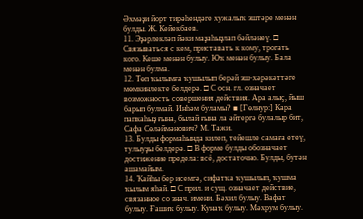Әхмәҙи йорт тирәһендәге хужалыҡ эштәре менән булды. Ж. Кейекбаев.
11. Эҙәрлекләп йәки маҙаһыҙлап бәйләнеү. □ Связываться с кем, приставать к кому, трогать кого. Кеше менән булыу. Юҡ менән булыу. Бала менән булма.
12. Төп ҡылымға ҡушылып берәй эш-хәрәкәттәге мөмкинлекте белдерә. □ С осн. гл. означает возможность совершения действия. Ара алыҫ, йыш барып булмай. Инһәм буламы? ■ [Гөлнур:] Кара папкаһыҙ ғына, былай ғына ла әйтергә булалыр бит, Сафа Сөләймәнович? М. Тажи.
13. Булды формаһында килеп, тейешле самаға етеү, тулыуҙы белдерә. □ В форме булды обозначает достижение предела: всё, достаточно. Булды, бутән ашамайым.
14. Ҡайһы бер исемгә, сифатҡа ҡушылып, ҡушма ҡылым яһай. □ С прил. и сущ. означает действие, связанное со знач. имени. Бәхил булыу. Вафат булыу. Ғашиҡ булыу. Кунаҡ булыу. Мәхрум булыу.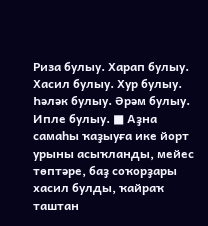Риза булыу. Харап булыу. Хасил булыу. Хур булыу. Һәләк булыу. Әрәм булыу. Ипле булыу. ■ Аҙна самаһы ҡаҙыуға ике йорт урыны асыҡланды, мейес төптәре, баҙ соҡорҙары хасил булды, ҡайраҡ таштан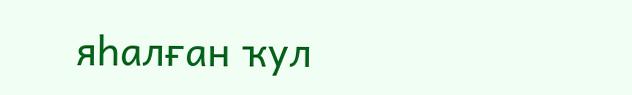яһалған ҡул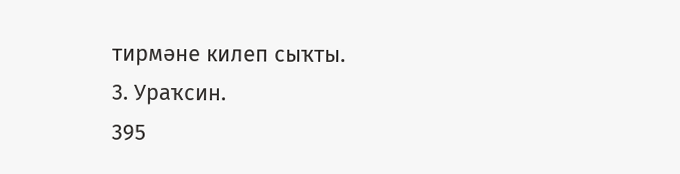тирмәне килеп сыҡты.
3. Ураҡсин.
395